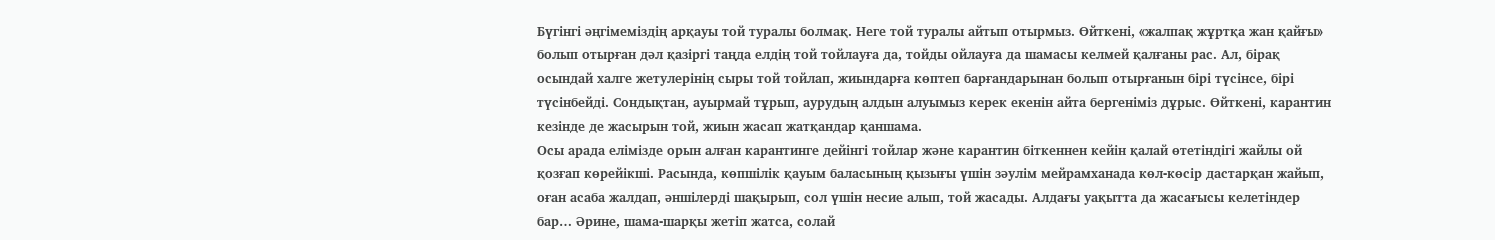Бүгінгі әңгімеміздің арқауы той туралы болмақ. Неге той туралы айтып отырмыз. Өйткені, «жалпақ жұртқа жан қайғы» болып отырған дәл қазіргі таңда елдің той тойлауға да, тойды ойлауға да шамасы келмей қалғаны рас. Ал, бірақ осындай халге жетулерінің сыры той тойлап, жиындарға көптеп барғандарынан болып отырғанын бірі түсінсе, бірі түсінбейді. Сондықтан, ауырмай тұрып, аурудың алдын алуымыз керек екенін айта бергеніміз дұрыс. Өйткені, карантин кезінде де жасырын той, жиын жасап жатқандар қаншама.
Осы арада елімізде орын алған карантинге дейінгі тойлар және карантин біткеннен кейін қалай өтетіндігі жайлы ой қозғап көрейікші. Расында, көпшілік қауым баласының қызығы үшін зәулім мейрамханада көл-көсір дастарқан жайып, оған асаба жалдап, әншілерді шақырып, сол үшін несие алып, той жасады. Алдағы уақытта да жасағысы келетіндер бар… Әрине, шама-шарқы жетіп жатса, солай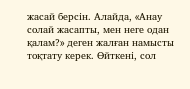жасай берсін. Алайда, «Анау солай жасапты, мен неге одан қалам?» деген жалған намысты тоқтату керек. Өйткені, сол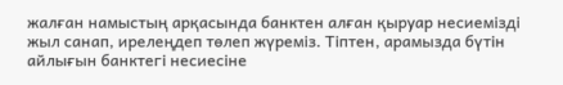жалған намыстың арқасында банктен алған қыруар несиемізді жыл санап, ирелеңдеп төлеп жүреміз. Тіптен, арамызда бүтін айлығын банктегі несиесіне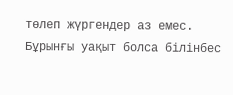төлеп жүргендер аз емес. Бұрынғы уақыт болса білінбес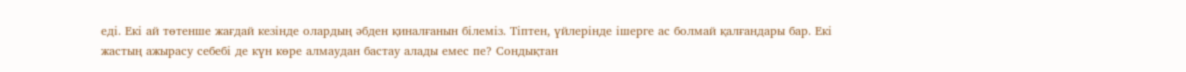еді. Екі ай төтенше жағдай кезінде олардың әбден қиналғанын білеміз. Тіптен, үйлерінде ішерге ас болмай қалғандары бар. Екі жастың ажырасу себебі де күн көре алмаудан бастау алады емес пе? Сондықтан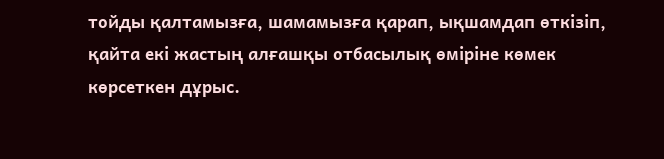тойды қалтамызға, шамамызға қарап, ықшамдап өткізіп, қайта екі жастың алғашқы отбасылық өміріне көмек көрсеткен дұрыс.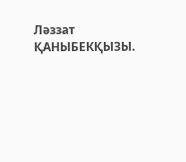Ләззат ҚАНЫБЕКҚЫЗЫ.